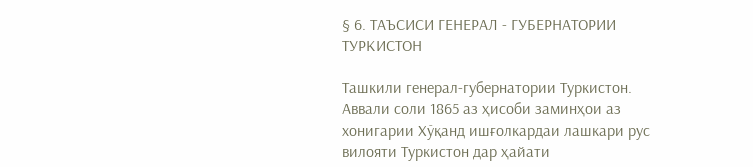§ 6. ТАЪСИСИ ГЕНЕРАЛ - ГУБЕРНАТОРИИ ТУРКИСТОН

Ташкили генерал-губернатории Туркистон. Аввали соли 1865 аз ҳисоби заминҳои аз хонигарии Хӯқанд ишғолкардаи лашкари рус вилояти Туркистон дар ҳайати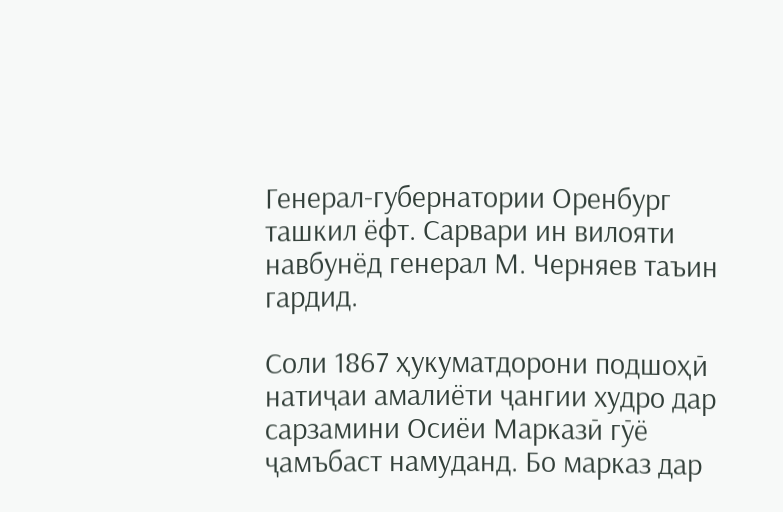Генерал-губернатории Оренбург ташкил ёфт. Сарвари ин вилояти навбунёд генерал М. Черняев таъин гардид.

Соли 1867 ҳукуматдорони подшоҳӣ натиҷаи амалиёти ҷангии худро дар сарзамини Осиёи Марказӣ гӯё ҷамъбаст намуданд. Бо марказ дар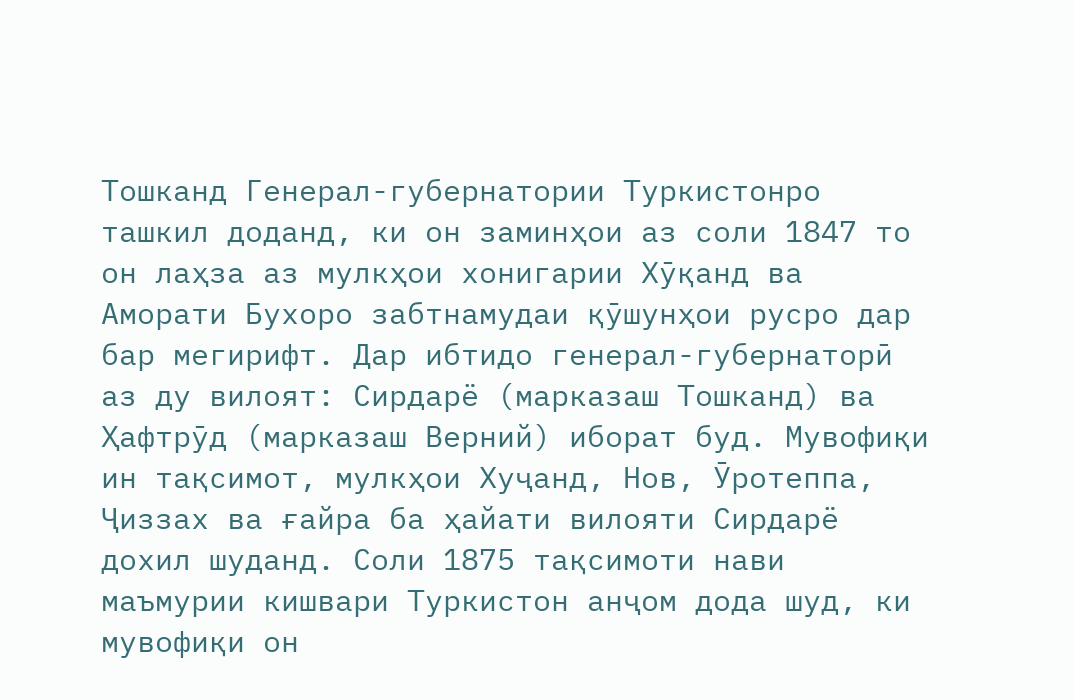Тошканд Генерал-губернатории Туркистонро ташкил доданд, ки он заминҳои аз соли 1847 то он лаҳза аз мулкҳои хонигарии Хӯқанд ва Аморати Бухоро забтнамудаи қӯшунҳои русро дар бар мегирифт. Дар ибтидо генерал-губернаторӣ аз ду вилоят: Сирдарё (марказаш Тошканд) ва Ҳафтрӯд (марказаш Верний) иборат буд. Мувофиқи ин тақсимот, мулкҳои Хуҷанд, Нов, Ӯротеппа, Ҷиззах ва ғайра ба ҳайати вилояти Сирдарё дохил шуданд. Соли 1875 тақсимоти нави маъмурии кишвари Туркистон анҷом дода шуд, ки мувофиқи он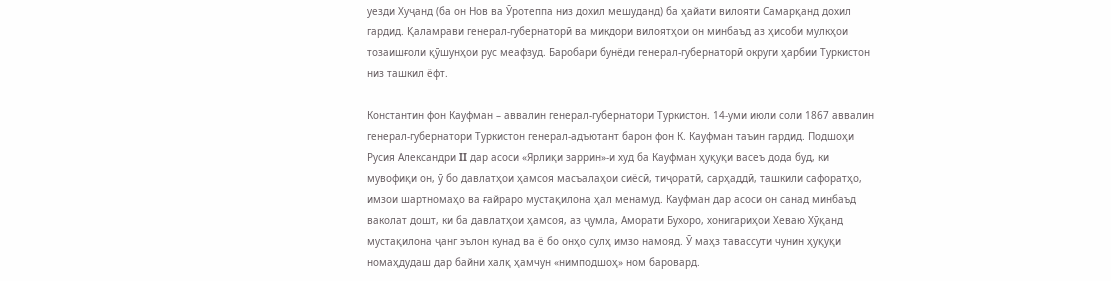уезди Хуҷанд (ба он Нов ва Ӯротеппа низ дохил мешуданд) ба ҳайати вилояти Самарқанд дохил гардид. Қаламрави генерал-губернаторӣ ва микдори вилоятҳои он минбаъд аз ҳисоби мулкҳои тозаишғоли қӯшунҳои рус меафзуд. Баробари бунёди генерал-губернаторӣ округи ҳарбии Туркистон низ ташкил ёфт.

Константин фон Кауфман – аввалин генерал-губернатори Туркистон. 14-уми июли соли 1867 аввалин генерал-губернатори Туркистон генерал-адъютант барон фон К. Кауфман таъин гардид. Подшоҳи Русия Александри II дар асоси «Ярлиқи заррин»-и худ ба Кауфман ҳуқуқи васеъ дода буд, ки мувофиқи он, ӯ бо давлатҳои ҳамсоя масъалаҳои сиёсӣ, тиҷоратӣ, сарҳаддӣ, ташкили сафоратҳо, имзои шартномаҳо ва ғайраро мустақилона ҳал менамуд. Кауфман дар асоси он санад минбаъд ваколат дошт, ки ба давлатҳои ҳамсоя, аз ҷумла, Аморати Бухоро, хонигариҳои Хеваю Хӯқанд мустақилона ҷанг эълон кунад ва ё бо онҳо сулҳ имзо намояд. Ӯ маҳз тавассути чунин ҳуқуқи номаҳдудаш дар байни халқ ҳамчун «нимподшоҳ» ном баровард.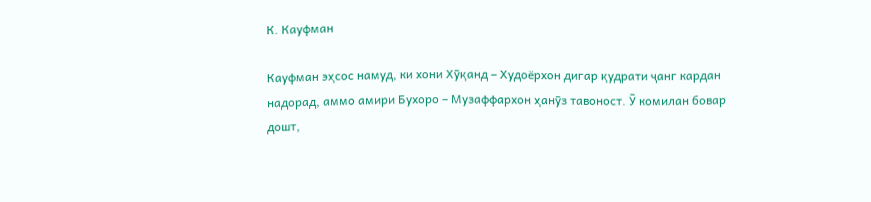К. Кауфман

Кауфман эҳсос намуд, ки хони Хӯқанд – Худоёрхон дигар қудрати ҷанг кардан надорад, аммо амири Бухоро – Музаффархон ҳанӯз тавоност. Ӯ комилан бовар дошт,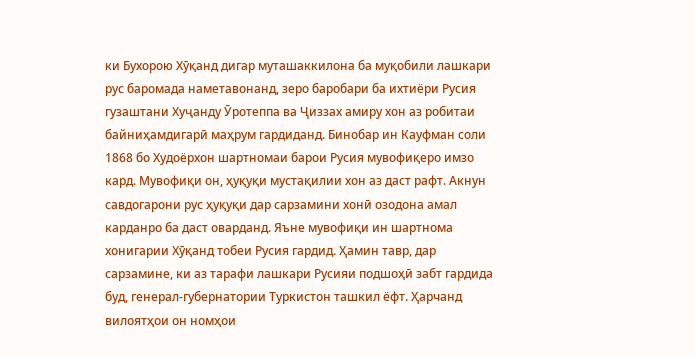ки Бухорою Хӯқанд дигар муташаккилона ба муқобили лашкари рус баромада наметавонанд, зеро баробари ба ихтиёри Русия гузаштани Хуҷанду Ӯротеппа ва Ҷиззах амиру хон аз робитаи байниҳамдигарӣ маҳрум гардиданд. Бинобар ин Кауфман соли 1868 бо Худоёрхон шартномаи барои Русия мувофиқеро имзо кард. Мувофиқи он, ҳуқуқи мустақилии хон аз даст рафт. Акнун савдогарони рус ҳуқуқи дар сарзамини хонӣ озодона амал карданро ба даст оварданд. Яъне мувофиқи ин шартнома хонигарии Хӯқанд тобеи Русия гардид. Ҳамин тавр, дар сарзамине, ки аз тарафи лашкари Русияи подшоҳӣ забт гардида буд, генерал-губернатории Туркистон ташкил ёфт. Ҳарчанд вилоятҳои он номҳои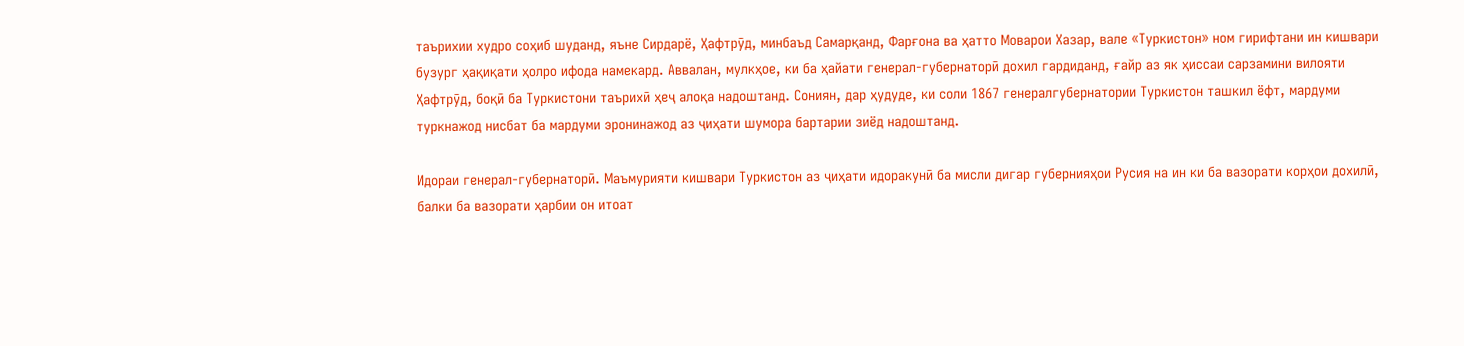таърихии худро соҳиб шуданд, яъне Сирдарё, Ҳафтрӯд, минбаъд Самарқанд, Фарғона ва ҳатто Моварои Хазар, вале «Туркистон» ном гирифтани ин кишвари бузург ҳақиқати ҳолро ифода намекард. Аввалан, мулкҳое, ки ба ҳайати генерал-губернаторӣ дохил гардиданд, ғайр аз як ҳиссаи сарзамини вилояти Ҳафтрӯд, боқӣ ба Туркистони таърихӣ ҳеҷ алоқа надоштанд. Сониян, дар ҳудуде, ки соли 1867 генералгубернатории Туркистон ташкил ёфт, мардуми туркнажод нисбат ба мардуми эронинажод аз ҷиҳати шумора бартарии зиёд надоштанд.

Идораи генерал-губернаторӣ. Маъмурияти кишвари Туркистон аз ҷиҳати идоракунӣ ба мисли дигар губернияҳои Русия на ин ки ба вазорати корҳои дохилӣ, балки ба вазорати ҳарбии он итоат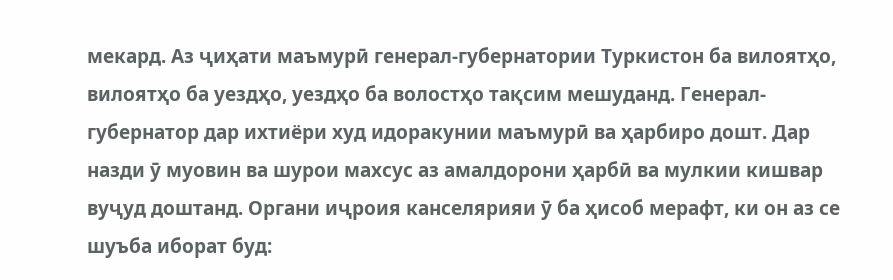мекард. Аз ҷиҳати маъмурӣ генерал-губернатории Туркистон ба вилоятҳо, вилоятҳо ба уездҳо, уездҳо ба волостҳо тақсим мешуданд. Генерал-губернатор дар ихтиёри худ идоракунии маъмурӣ ва ҳарбиро дошт. Дар назди ӯ муовин ва шурои махсус аз амалдорони ҳарбӣ ва мулкии кишвар вуҷуд доштанд. Органи иҷроия канселярияи ӯ ба ҳисоб мерафт, ки он аз се шуъба иборат буд: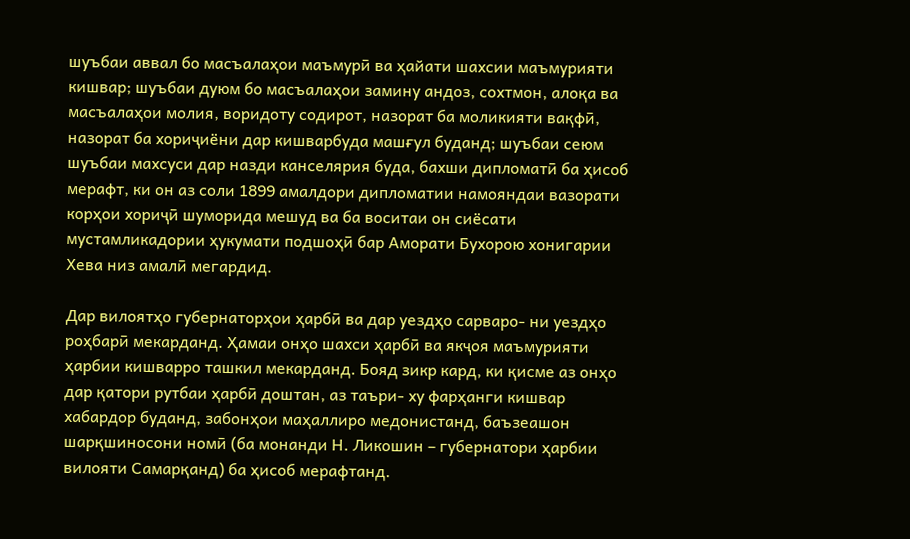шуъбаи аввал бо масъалаҳои маъмурӣ ва ҳайати шахсии маъмурияти кишвар; шуъбаи дуюм бо масъалаҳои замину андоз, сохтмон, алоқа ва масъалаҳои молия, воридоту содирот, назорат ба моликияти вақфӣ, назорат ба хориҷиёни дар кишварбуда машғул буданд; шуъбаи сеюм шуъбаи махсуси дар назди канселярия буда, бахши дипломатӣ ба ҳисоб мерафт, ки он аз соли 1899 амалдори дипломатии намояндаи вазорати корҳои хориҷӣ шуморида мешуд ва ба воситаи он сиёсати мустамликадории ҳукумати подшоҳӣ бар Аморати Бухорою хонигарии Хева низ амалӣ мегардид.

Дар вилоятҳо губернаторҳои ҳарбӣ ва дар уездҳо сарваро- ни уездҳо роҳбарӣ мекарданд. Ҳамаи онҳо шахси ҳарбӣ ва якҷоя маъмурияти ҳарбии кишварро ташкил мекарданд. Бояд зикр кард, ки қисме аз онҳо дар қатори рутбаи ҳарбӣ доштан, аз таъри- ху фарҳанги кишвар хабардор буданд, забонҳои маҳаллиро медонистанд, баъзеашон шарқшиносони номӣ (ба монанди Н. Ликошин – губернатори ҳарбии вилояти Самарқанд) ба ҳисоб мерафтанд.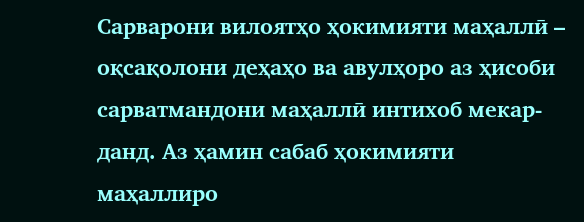Сарварони вилоятҳо ҳокимияти маҳаллӣ – оқсақолони деҳаҳо ва авулҳоро аз ҳисоби сарватмандони маҳаллӣ интихоб мекар- данд. Аз ҳамин сабаб ҳокимияти маҳаллиро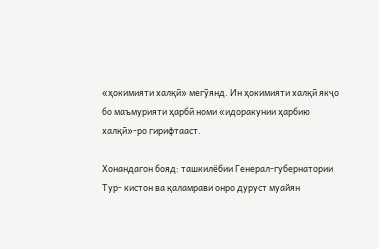«ҳокимияти халқӣ» мегӯянд. Ин ҳокимияти халқӣ якҷо бо маъмурияти ҳарбӣ номи «идоракунии ҳарбию халқӣ»-ро гирифтааст.

Хонандагон бояд: ташкилёбии Генерал-губернатории Тур- кистон ва қаламрави онро дуруст муайян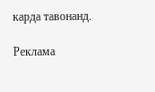карда тавонанд.

Реклама